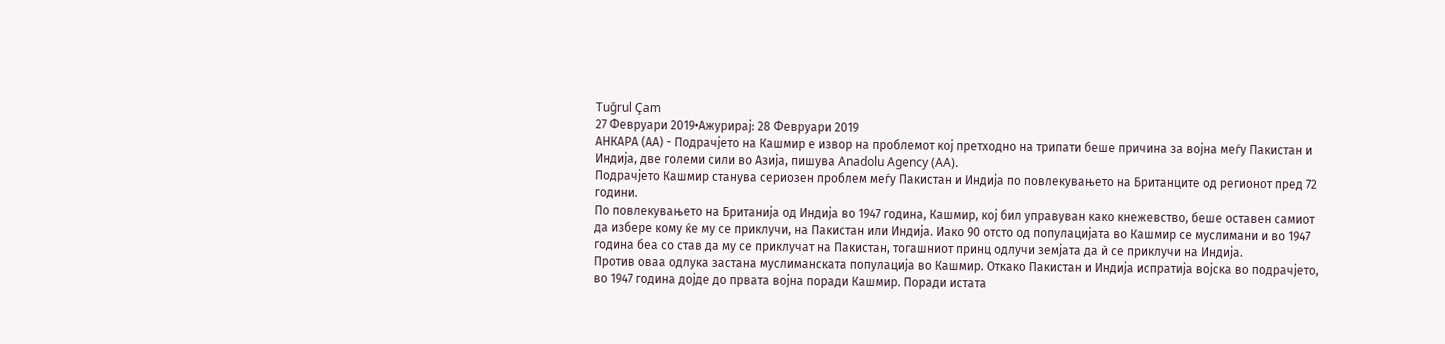Tuğrul Çam
27 Февруари 2019•Ажурирај: 28 Февруари 2019
АНКАРА (АА) - Подрачјето на Кашмир е извор на проблемот кој претходно на трипати беше причина за војна меѓу Пакистан и Индија, две големи сили во Азија, пишува Anadolu Agency (AA).
Подрачјето Кашмир станува сериозен проблем меѓу Пакистан и Индија по повлекувањето на Британците од регионот пред 72 години.
По повлекувањето на Британија од Индија во 1947 година, Кашмир, кој бил управуван како кнежевство, беше оставен самиот да избере кому ќе му се приклучи, на Пакистан или Индија. Иако 90 отсто од популацијата во Кашмир се муслимани и во 1947 година беа со став да му се приклучат на Пакистан, тогашниот принц одлучи земјата да ѝ се приклучи на Индија.
Против оваа одлука застана муслиманската популација во Кашмир. Откако Пакистан и Индија испратија војска во подрачјето, во 1947 година дојде до првата војна поради Кашмир. Поради истата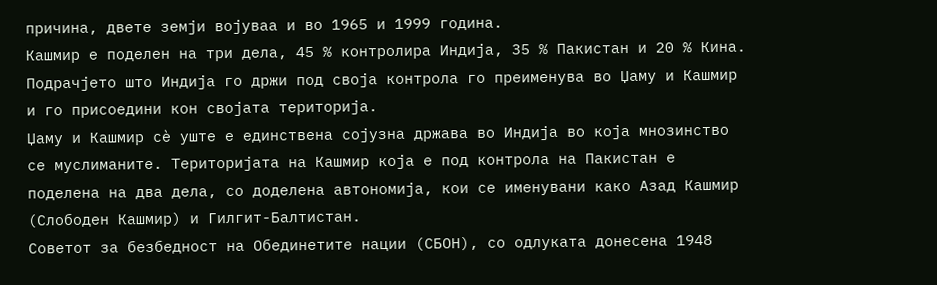причина, двете земји војуваа и во 1965 и 1999 година.
Кашмир е поделен на три дела, 45 % контролира Индија, 35 % Пакистан и 20 % Кина. Подрачјето што Индија го држи под своја контрола го преименува во Џаму и Кашмир и го присоедини кон својата територија.
Џаму и Кашмир сѐ уште е единствена сојузна држава во Индија во која мнозинство се муслиманите. Територијата на Кашмир која е под контрола на Пакистан е поделена на два дела, со доделена автономија, кои се именувани како Азад Кашмир (Слободен Кашмир) и Гилгит-Балтистан.
Советот за безбедност на Обединетите нации (СБОН), со одлуката донесена 1948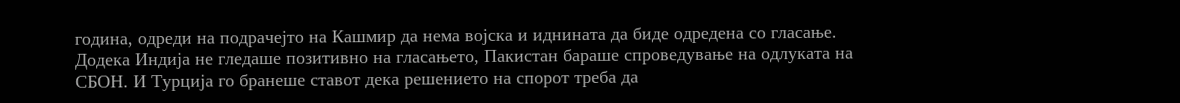година, одреди на подрачејто на Кашмир да нема војска и иднината да биде одредена со гласање. Додека Индија не гледаше позитивно на гласањето, Пакистан бараше спроведување на одлуката на СБОН. И Турција го бранеше ставот дека решението на спорот треба да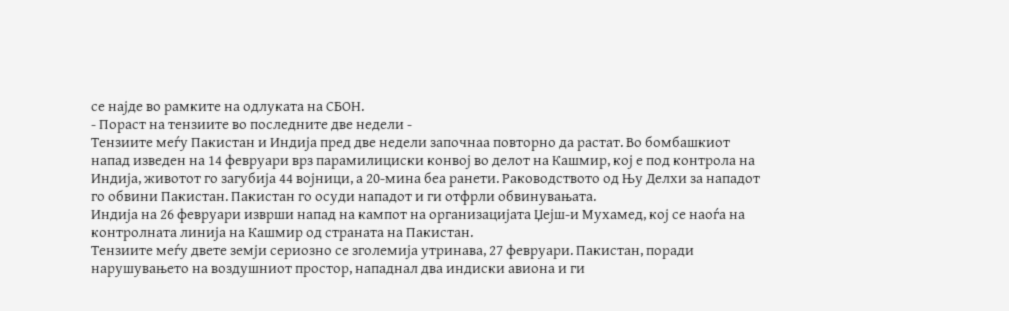се најде во рамките на одлуката на СБОН.
- Пораст на тензиите во последните две недели -
Тензиите меѓу Пакистан и Индија пред две недели започнаа повторно да растат. Во бомбашкиот напад изведен на 14 февруари врз парамилициски конвој во делот на Кашмир, кој е под контрола на Индија, животот го загубија 44 војници, а 20-мина беа ранети. Раководството од Њу Делхи за нападот го обвини Пакистан. Пакистан го осуди нападот и ги отфрли обвинувањата.
Индија на 26 февруари изврши напад на кампот на организацијата Џејш-и Мухамед, кој се наоѓа на контролната линија на Кашмир од страната на Пакистан.
Тензиите меѓу двете земји сериозно се зголемија утринава, 27 февруари. Пакистан, поради нарушувањето на воздушниот простор, нападнал два индиски авиона и ги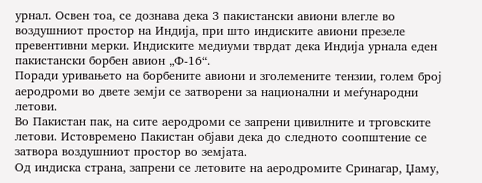урнал. Освен тоа, се дознава дека 3 пакистански авиони влегле во воздушниот простор на Индија, при што индиските авиони презеле превентивни мерки. Индиските медиуми тврдат дека Индија урнала еден пакистански борбен авион „Ф-16“.
Поради уривањето на борбените авиони и зголемените тензии, голем број аеродроми во двете земји се затворени за национални и меѓународни летови.
Во Пакистан пак, на сите аеродроми се запрени цивилните и трговските летови. Истовремено Пакистан објави дека до следното соопштение се затвора воздушниот простор во земјата.
Од индиска страна, запрени се летовите на аеродромите Сринагар, Џаму,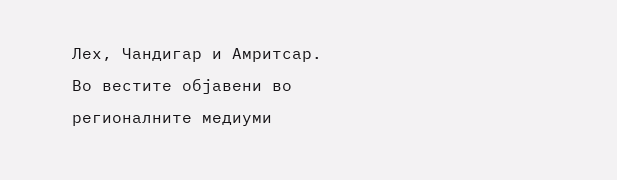Лех, Чандигар и Амритсар. Во вестите објавени во регионалните медиуми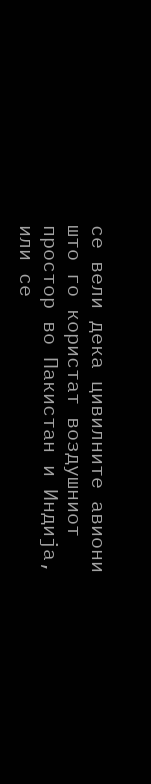се вели дека цивилните авиони што го користат воздушниот простор во Пакистан и Индија, или се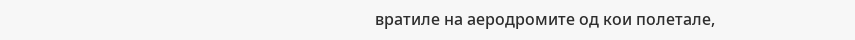вратиле на аеродромите од кои полетале,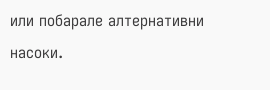или побарале алтернативни насоки.